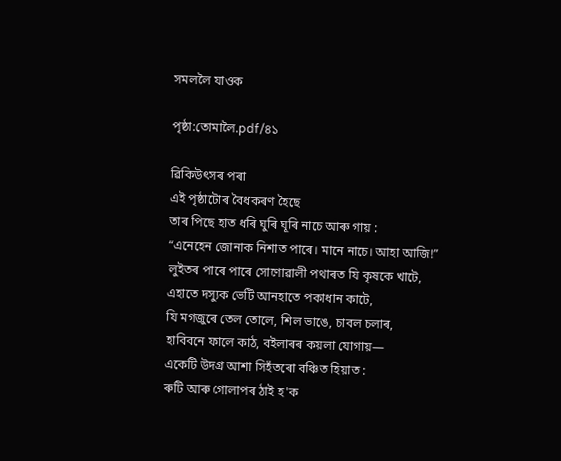সমললৈ যাওক

পৃষ্ঠা:তোমালৈ.pdf/৪১

ৱিকিউৎসৰ পৰা
এই পৃষ্ঠাটোৰ বৈধকৰণ হৈছে
তাৰ পিছে হাত ধৰি ঘুৰি ঘূৰি নাচে আৰু গায় :
“এনেহেন জোনাক নিশাত পাৰে। মানে নাচে। আহা আজি!”
লুইতৰ পাৰে পাৰে সোণোৱালী পথাৰত যি কৃষকে খাটে,
এহাতে দস্যুক ভেটি আনহাতে পকাধান কাটে,
যি মগজুৰে তেল তোলে, শিল ভাঙে, চাবল চলাৰ,
হাবিবনে ফালে কাঠ, বইলাৰৰ কয়লা যোগায়—
একেটি উদগ্ৰ আশা সিহঁতৰো বঞ্চিত হিয়াত :
ৰুটি আৰু গোলাপৰ ঠাই হ'ক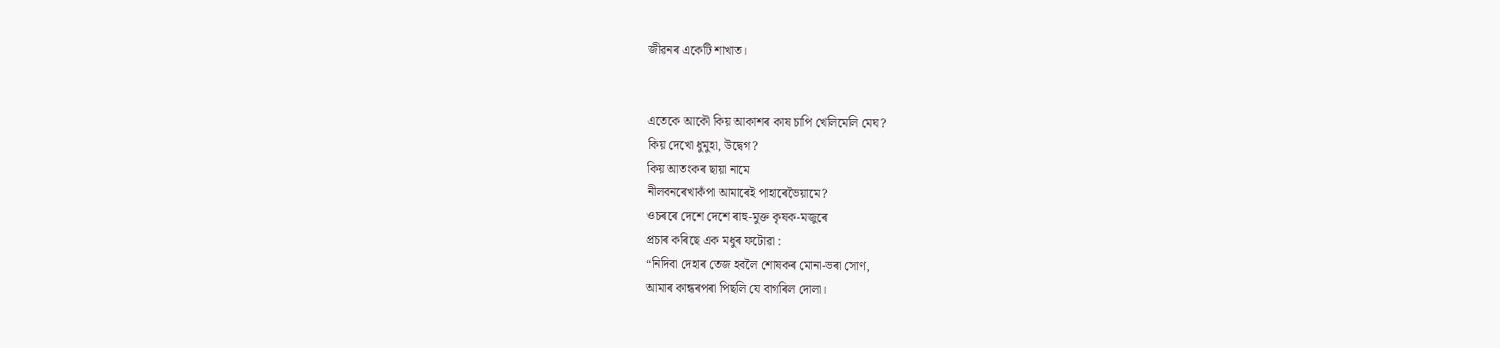জীৱনৰ একেটি শাখাত।


এতেকে আকৌ কিয় আকাশৰ কাষ চাপি খেলিমেলি মেঘ?
কিয় দেখো ধুমুহা, উদ্বেগ?
কিয় আতংকৰ ছায়া নামে
নীলবনৰেখাকঁপা আমাৰেই পাহাৰেভৈয়ামে?
ওচৰৰে দেশে দেশে ৰাহু-মুক্ত কৃষক-মজুৰে
প্ৰচাৰ কৰিছে এক মধুৰ ফটোৱা :
“নিদিবা দেহাৰ তেজ হবলৈ শোষকৰ মোনা-ভৰা সোণ,
আমাৰ কান্ধৰপৰা পিছলি যে বাগৰিল দোলা।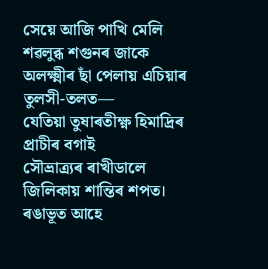সেয়ে আজি পাখি মেলি শৱলুব্ধ শগুনৰ জাকে
অলক্ষ্মীৰ ছাঁ পেলায় এচিয়াৰ তুলসী-তলত—
যেতিয়া তুষাৰতীক্ষ্ণ হিমাদ্ৰিৰ প্ৰাচীৰ বগাই
সৌভ্ৰাত্ৰ্যৰ ৰাখীডালে জিলিকায় শান্তিৰ শপত।
ৰঙাভূত আহে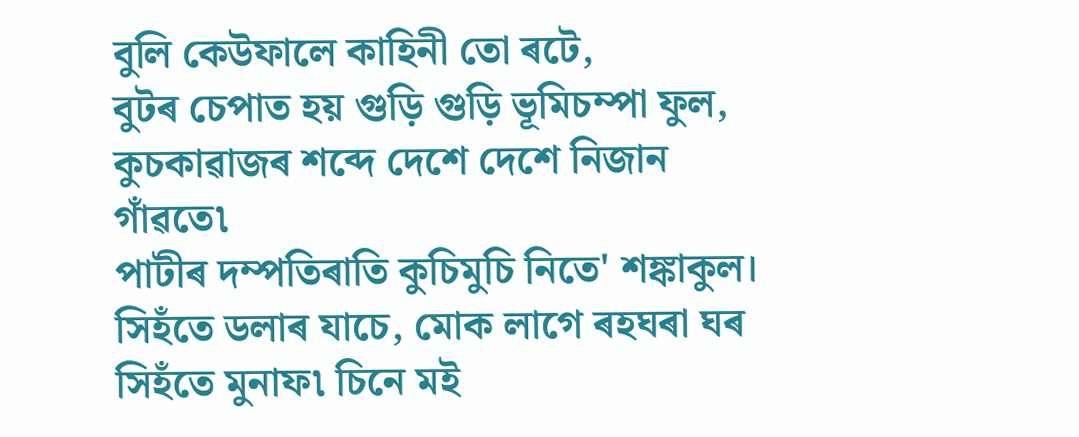বুলি কেউফালে কাহিনী তো ৰটে,
বুটৰ চেপাত হয় গুড়ি গুড়ি ভূমিচম্পা ফুল,
কুচকাৱাজৰ শব্দে দেশে দেশে নিজান গাঁৱতে৷
পাটীৰ দম্পতিৰাতি কুচিমুচি নিতে' শঙ্কাকুল।
সিহঁতে ডলাৰ যাচে, মোক লাগে ৰহঘৰা ঘৰ
সিহঁতে মুনাফ৷ চিনে মই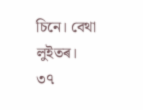চিনে। বেথা লুইতৰ।
৩৭